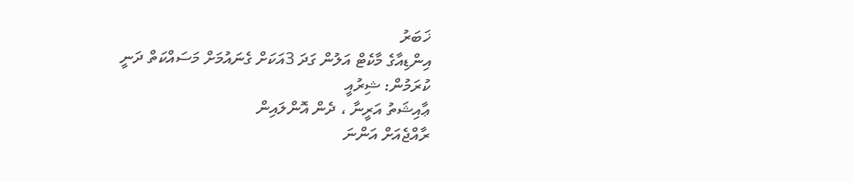ޚަބަރު
އިންޑިއާގެ މާކެޓް އަލުން ގަދަ 3އަކަށް ގެނައުމަށް މަސައްކަތް ދަނީ ކުރަމުން: ޝިރުއީ
ޢާއިޝަތު އަރީނާ ، ދެން އޮންލައިން
ރާއްޖެއަށް އަންނަ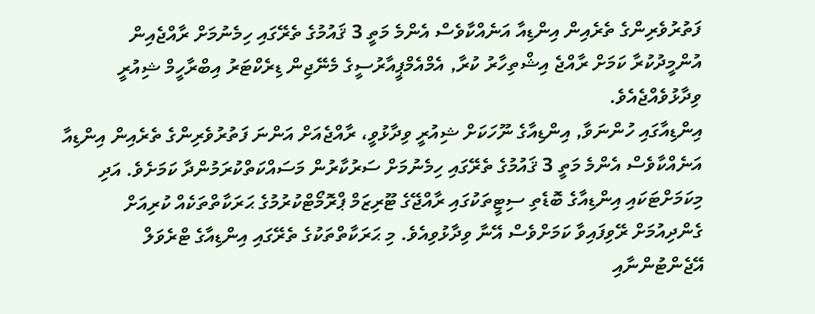ފަތުރުވެރިންގެ ތެރެއިން އިންޑިއާ އަނެއްކާވެސް އެންމެ މަތީ 3 ޤައުމުގެ ތެރޭގައި ހިމެނުމަށް ރާއްޖެއިން އުންމީދުކުރާ ކަމަށް ރާއްޖެ އިޝްތިހާރު ކުރާ, އެމްއެމްޕީއާރުސީގެ މެނޭޖިން ޑިރެކްޓަރު އިބްރާހީމް ޝިއުރީ ވިދާޅުވެއްޖެއެވެ.
އިންޑިއާގައި ހުންނަވާ, އިންޑިއާގެ ނޫހަކަށް ޝިއުރީ ވިދާޅުވީ، ރާއްޖެއަށް އަންނަ ފަތުރުވެރިންގެ ތެރެއިން އިންޑިއާ އަނެއްކާވެސް އެންމެ މަތީ 3 ޤައުމުގެ ތެރޭގައި ހިމެނުމަށް ސަރުކާރުން މަސައްކަތްކުރަމުންދާ ކަމަށެވެ. އަދި މިކަމަށްޓަކައި އިންޑިއާގެ ބޮޑެތި ސިޓީތަކުގައި ރާއްޖޭގެ ޓޫރިޒަމް ޕްރޮމޯޓްކުރުމުގެ ޙަރަކާތްތަކެއް ކުރިއަށް ގެންދިއުމަށް ރޭވިފައިވާ ކަމަށްވެސް އޭނާ ވިދާޅުވިއެވެ. މި ޙަރަކާތްތަކުގެ ތެރޭގައި އިންޑިއާގެ ޓްރެވަލް އޭޖެންޓުންނާއި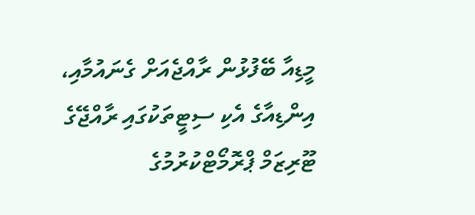މީޑިއާ ބޭފުޅުން ރާއްޖެއަށް ގެނައުމާއި، އިންޑިއާގެ އެކި ސިޓީތަކުގައި ރާއްޖޭގެ ޓޫރިޒަމް ޕްރޮމޯޓްކުރުމުގެ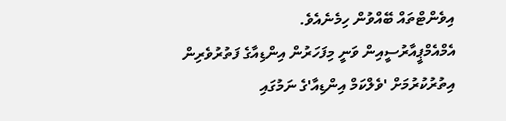އިވެންޓްތައް ބޭއްވުން ހިމެނެއެވެ.
އެމްއެމްޕީއާރުސީއިން ވަނީ މިފަހަރުން އިންޑިއާގެ ފަތުރުވެރިން އިތުރުކުރުމަށް 'ވެލްކަމް އިންޑިއާ'ގެ ނަމުގައި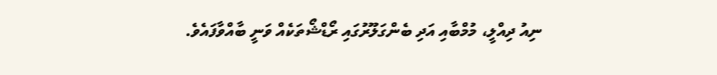ނިއު ދިއްލީ، މުމްބާއި އަދި ބެންގަލޫރުގައި ރޯޑްޝޯތަކެއް ވަނީ ބާއްވާފައެވެ.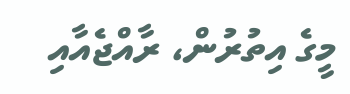މީގެ އިތުރުން، ރާއްޖެއާއި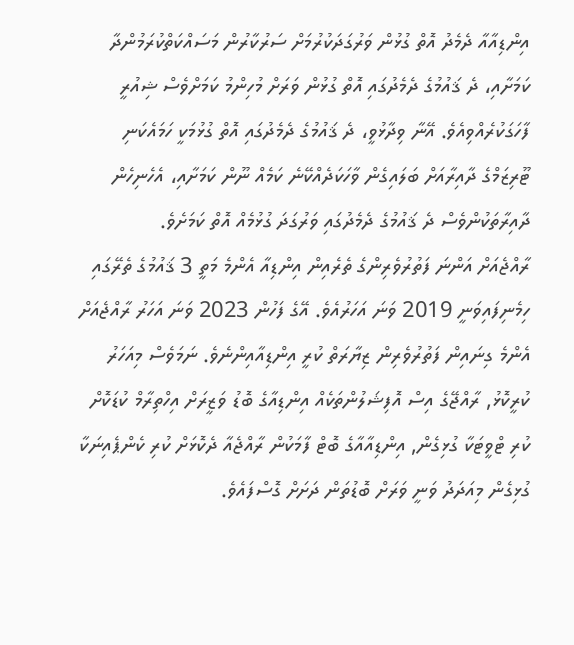އިންޑިއާއާ ދެމެދު އޮތް ގުޅުން ވަރުގަދަކުރުމަށް ސަރުކާރުން މަސައްކަތްކުރަމުންދާ ކަމަށާއި، ދެ ޤައުމުގެ ދެމެދުގައި އޮތް ގުޅުން ވަރަށް މުހިންމު ކަމަށްވެސް ޝިއުރީ ފާހަގަކުރެއްވިއެވެ. އޭނާ ވިދާޅުވީ، ދެ ޤައުމުގެ ދެމެދުގައި އޮތް ގުޅުމަކީ ހަމައެކަނި ޓޫރިޒަމްގެ ދާއިރާއަށް ބަލައިގެން ވާހަކަދެއްކޭނެ ކަމެއް ނޫން ކަމަށާއި، އެހެނިހެން ދާއިރާތަކުންވެސް ދެ ޤައުމުގެ ދެމެދުގައި ވަރުގަދަ ގުޅުމެއް އޮތް ކަމަށެވެ.
ރާއްޖެއަށް އަންނަ ފަތުރުވެރިންގެ ތެރެއިން އިންޑިއާ އެންމެ މަތީ 3 ޤައުމުގެ ތެރޭގައި ހިމެނިފައިވަނީ 2019 ވަނަ އަހަރުއެވެ. އޭގެ ފަހުން 2023 ވަނަ އަހަރު ރާއްޖެއަށް އެންމެ ގިނައިން ފަތުރުވެރިން ޒިޔާރަތް ކުރީ އިންޑިއާއިންނެވެ. ނަމަވެސް މިއަހަރު ކުރީކޮޅު, ރާއްޖޭގެ އިސް އޮފިޝަލުންތަކެއް އިންޑިއާގެ ބޮޑު ވަޒީރަށް އިހްތިރާމް ކުޑަކޮށް ކުރި ޓްވީޓަކާ ގުޅިގެން, އިންޑިއާއާގެ ބޮޓް ފާމަކުން ރާއްޖެއާ ދެކޮޅަށް ކުރި ކެންޕެއިނަކާ ގުޅިގެން މިއަދަދު ވަނީ ވަރަށް ބޮޑުތަން ދަށަށް ގޮސްފައެވެ.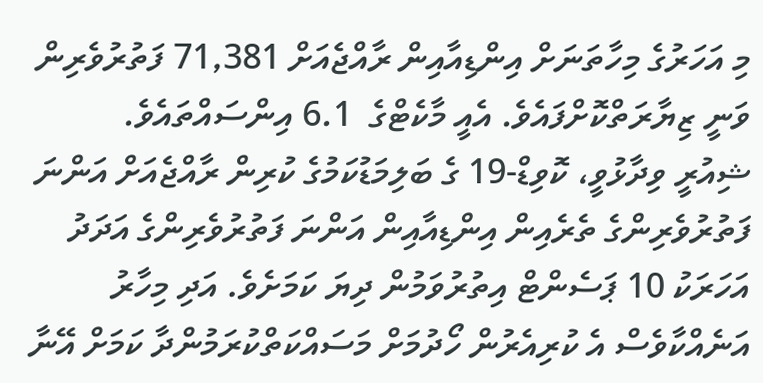މި އަހަރުގެ މިހާތަނަށް އިންޑިއާއިން ރާއްޖެއަށް 71,381 ފަތުރުވެރިން ވަނީ ޒިޔާރަތްކޮށްފައެވެ. އެއީ މާކެޓްގެ  6.1 އިންސައްތައެވެ.
ޝިއުރީ ވިދާޅުވީ، ކޮވިޑް-19 ގެ ބަލިމަޑުކަމުގެ ކުރިން ރާއްޖެއަށް އަންނަ ފަތުރުވެރިންގެ ތެރެއިން އިންޑިއާއިން އަންނަ ފަތުރުވެރިންގެ އަދަދު އަހަރަކު 10 ޕަސެންޓް އިތުރުވަމުން ދިޔަ ކަމަށެވެ. އަދި މިހާރު އަނެއްކާވެސް އެ ކުރިއެރުން ހޯދުމަށް މަސައްކަތްކުރަމުންދާ ކަމަށް އޭނާ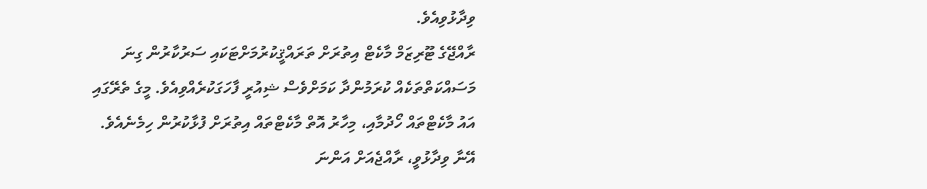ވިދާޅުވިއެވެ.
ރާއްޖޭގެ ޓޫރިޒަމް މާކެޓް އިތުރަށް ތަރައްޤީކުރުމަށްޓަކައި ސަރުކާރުން ގިނަ މަސައްކަތްތަކެއް ކުރަމުންދާ ކަމަށްވެސް ޝިއުރީ ފާހަގަކުރެއްވިއެވެ. މީގެ ތެރޭގައި އައު މާކެޓްތައް ހޯދުމާއި، މިހާރު އޮތް މާކެޓްތައް އިތުރަށް ފުޅާކުރުން ހިމެނެއެވެ. އޭނާ ވިދާޅުވީ، ރާއްޖެއަށް އަންނަ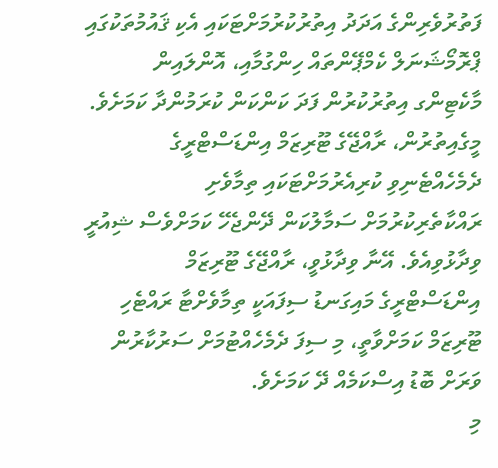ފަތުރުވެރިންގެ އަދަދު އިތުރުކުރުމަށްޓަކައި އެކި ޤައުމުތަކުގައި ޕްރޮމޯޝަނަލް ކެމްޕޭންތައް ހިންގުމާއި، އޮންލައިން މާކެޓިންގ އިތުރުކުރުން ފަދަ ކަންކަން ކުރަމުންދާ ކަމަށެވެ.
މީގެއިތުރުން، ރާއްޖޭގެ ޓޫރިޒަމް އިންޑަސްޓްރީގެ ދެމެހެއްޓެނިވި ކުރިއެރުމަށްޓަކައި ތިމާވެށި ރައްކާތެރިކުރުމަށް ސަމާލުކަން ދޭންޖެހޭ ކަމަށްވެސް ޝިއުރީ ވިދާޅުވިއެވެ. އޭނާ ވިދާޅުވީ، ރާއްޖޭގެ ޓޫރިޒަމް އިންޑަސްޓްރީގެ މައިގަނޑު ސިފައަކީ ތިމާވެށްޓާ ރައްޓެހި ޓޫރިޒަމް ކަމަށްވާތީ، މި ސިފަ ދެމެހެއްޓުމަށް ސަރުކާރުން ވަރަށް ބޮޑު އިސްކަމެއް ދޭ ކަމަށެވެ.
މި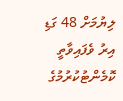ލިޔުމަށް 48 ގަޑި އިރު ވެފައިވާތީ ކޮމެންޓުކުރުމުގެ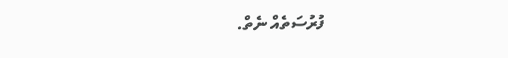ފުރުސަތެއް ނެތް.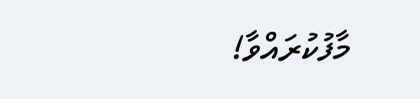މާފުކުރައްވާ!